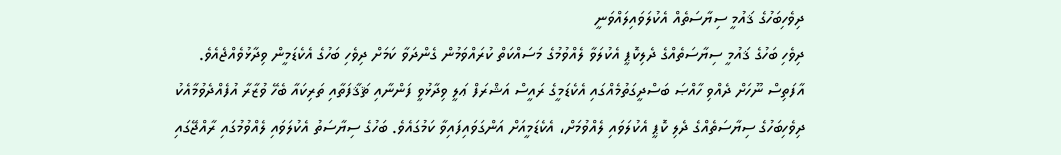ދިވެހިބަހުގެ ޤައުމީ ސިޔާސަތެއް އެކުލަވައިލައްވަނީ
ދިވެހި ބަހުގެ ޤައުމީ ސިޔާސަތެއްގެ ދެލިކޮޕީ އެކުލަވާ ލެއްވުމުގެ މަސައްކަތް ކުރައްވަމުން ގެންދަވާ ކަމަށް ދިވެހި ބަހުގެ އެކެޑަމީން ވިދާޅުވެއްޖެއެވެ.
އާފަތިސް ނޫހަށް ދެއްވި ހާއްޞަ ބަސްދީގަތުމެއްގައި އެކެޑަމީގެ ރައީސް އަޝްރަފް ޢަލީ ވިދާޅުވީ ފަންނާއި ޘަޤާފަތާއި ތަރިކައާ ބެހޭ ވުޒާރާ އުފެއްދެވުމާއެކު ދިވެހިބަހުގެ ސިޔާސަތެއްގެ ދެލި ކޮޕީ އެކުލަވައި ލެއްވުމަށް، އެކެޑަމީއަށް އަންގަވައިފައިވާ ކަމުގައެވެ. ބަހުގެ ސިޔާސަތު އެކުލަވައި ލެއްވުމުގައި ރާއްޖޭގައި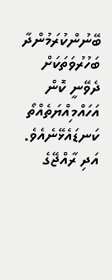ބޭނުންކުރަމުންދާ ބަހުރުވަތަކަށް ދެވޭނީ ކޮން އަހައްމިއްޔަތެއްތޯ ކަނޑައެޅޭނެއެވެ. އަދި ރާއްޖޭގެ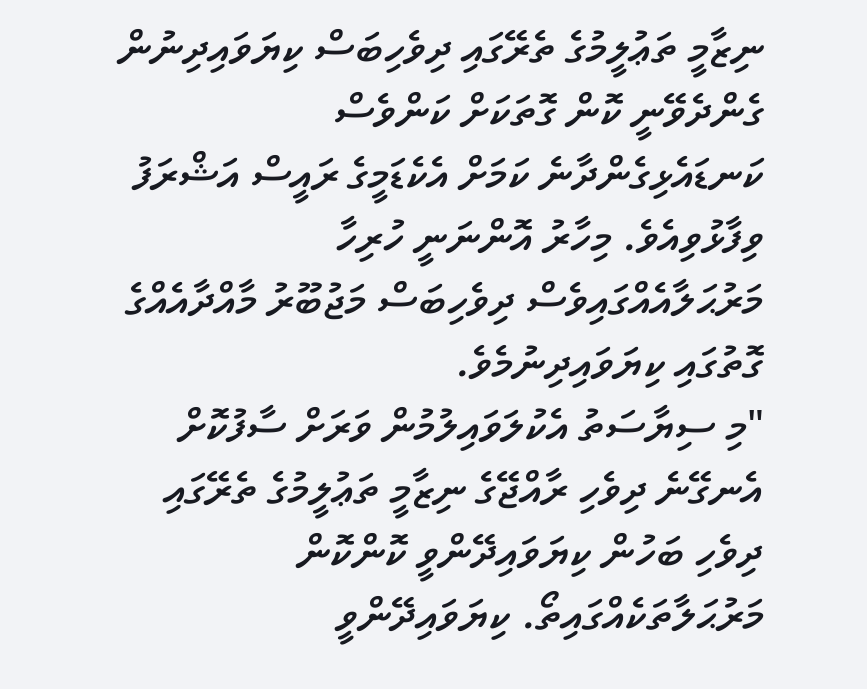ނިޒާމީ ތަޢުލީމުގެ ތެރޭގައި ދިވެހިބަސް ކިޔަވައިދިނުން ގެންދެވޭނީ ކޮން ގޮތަކަށް ކަންވެސް ކަނޑައެޅިގެންދާނެ ކަމަށް އެކެޑަމީގެ ރައީސް އަޝްރަފު ވިފާޅުވިއެވެ. މިހާރު އޮންނަނީ ހުރިހާ މަރުޙަލާއެއްގައިވެސް ދިވެހިބަސް މަޖުބޫރު މާއްދާއެއްގެ ގޮތުގައި ކިޔަވައިދިނުމެވެ.
"މި ސިޔާސަތު އެކުލަވައިލުމުން ވަރަށް ސާފުކޮށް އެނގޭނެ ދިވެހި ރާއްޖޭގެ ނިޒާމީ ތަޢުލީމުގެ ތެރޭގައި ދިވެހި ބަހުން ކިޔަވައިދޭންވީ ކޮންކޮން މަރުޙަލާތަކެއްގައިތޯ. ކިޔަވައިދޭންވީ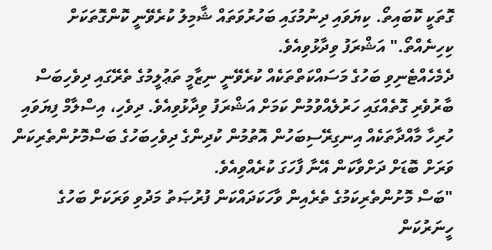ގޮތަކީ ކޮބައިތޯ. ކިޔަވައި ދިނުމުގައި ބަހުރުވަތައް ޝާމިލު ކުރެވޭނީ ކޮންގޮތަކަށް ކިހިނެއްތޯ." އަޝްރަފު ވިދާޅުވިއެވެ.
ދެމެހެއްޓެނިވި ބަހުގެ މަސައްކަތްތަކެއް ކުރެވޭނީ ނިޒާމީ ތަޢުލީމުގެ ތެރޭގައި ދިވެހިބަސް ބާރުވެރި ގޮތެއްގައި ހަރުލެއްވުމުން ކަމަށް އަޝްރަފު ވިދާޅުވިއެވެ. ދިވެހި، އިސްލާމް ފިޔަވައި ހުރިހާ މާއްދާތަކެއް އިނގިރޭސިބަހުން އޮތުމުން ކުދިންގެ ދިވެހިބަހުގެ ބަސްމޮށުންތެރިކަން ވަރަށް ބޮޑަށް ދަށްވާކަން އޭނާ ފާހަގަ ކުރެއްވިއެވެ.
"ބަސް މޮށުންތެރިކަމުގެ ތެރެއިން ވާހަކަދައްކަން ފުރުޞަތު މަދުވި ވަރަކަށް ބަހުގެ ހީނަރުކަން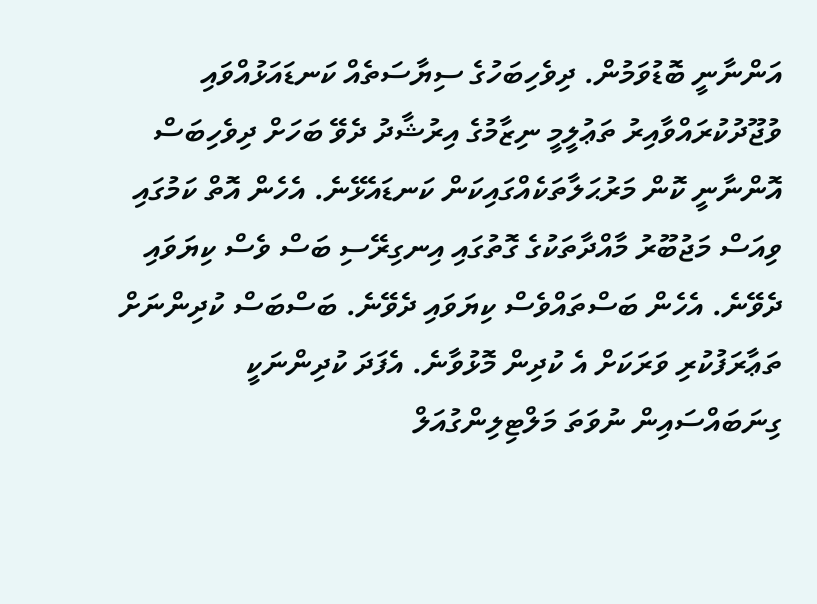އަންނާނީ ބޮޑުވަމުން. ދިވެހިބަހުގެ ސިޔާސަތެއް ކަނޑައަޅުއްވައި ވުޖޫދުކުރައްވާއިރު ތަޢުލީމީ ނިޒާމުގެ އިރުޝާދު ދެވޭ ބަހަށް ދިވެހިބަސް އޮންނާނީ ކޮން މަރުޙަލާތަކެއްގައިކަން ކަނޑައެޅޭނެ. އެހެން އޮތް ކަމުގައި ވިއަސް މަޖުބޫރު މާއްދާތަކުގެ ގޮތުގައި އިނގިރޭސި ބަސް ވެސް ކިޔަވައި ދެވޭނެ. އެހެން ބަސްތައްވެސް ކިޔަވައި ދެވޭނެ. ބަސްބަސް ކުދިންނަށް ތަޢާރަފުކުރި ވަރަކަށް އެ ކުދިން މޮޅުވާނެ. އެފަދަ ކުދިންނަކީ ގިނަބައްސައިން ނުވަތަ މަލްޓިލިންގުއަލް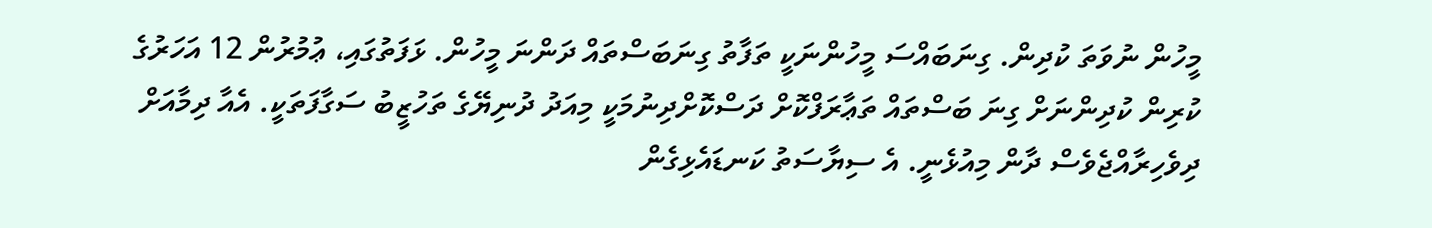މީހުން ނުވަތަ ކުދިން. ގިނަބައްސަ މީހުންނަކީ ތަފާތު ގިނަބަސްތައް ދަންނަ މީހުން. ޅަފަތުގައި، ޢުމުރުން 12 އަހަރުގެ ކުރިން ކުދިންނަށް ގިނަ ބަސްތައް ތަޢާރަފްކޮށް ދަސްކޮށްދިނުމަކީ މިއަދު ދުނިޔޭގެ ތަހުޒީބު ސަގާފަތަކީ. އެއާ ދިމާއަށް ދިވެހިރާއްޖެވެސް ދާން މިއުޅެނީ. އެ ސިޔާސަތު ކަނޑައެޅިގެން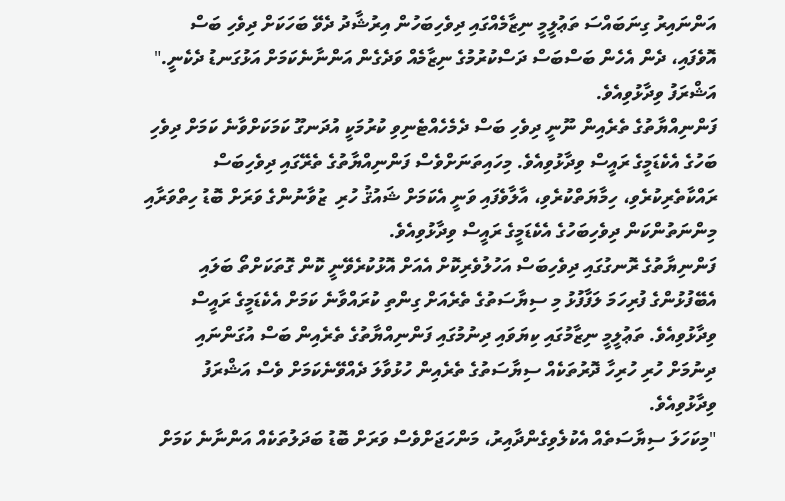އަންނައިރު ގިނަބައްސަ ތަޢުލީމީ ނިޒާމެއްގައި ދިވެހިބަހުން އިރުޝާދު ދެވޭ ބަހަކަށް ދިވެހި ބަސް އޮވެފައި، ދެން އެހެން ބަސްބަސް ދަސްކުރުމުގެ ނިޒާމެއް ވަދެގެން އަންނާނެކަމަށް އަޅުގަނޑު ދެކެނީ." އަޝްރަފު ވިދާޅުވިއެވެ.
ފަންނިއްޔާތުގެ ތެރެއިން ނޫނީ ދިވެހި ބަސް ދެމެހެއްޓެނިވި ކުރުމަކީ އުދަނގޫ ކަމަކަށްވާނެ ކަމަށް ދިވެހި ބަހުގެ އެކެޑަމީގެ ރައީސް ވިދާޅުވިއެވެ. މިހައިތަނަށްވެސް ފަންނިއްޔާތުގެ ތެރޭގައި ދިވެހިބަސް ރައްކާތެރިކުރެވި، ހިމާޔަތްކުރެވި، އާލާވެފައި ވަނީ އެކަމަށް ޝައުޤު ހުރި  ޒުވާނުންގެ ވަރަށް ބޮޑު ހިތްވަރާއި މިންނަތުންކަން ދިވެހިބަހުގެ އެކެޑަމީގެ ރައީސް ވިދާޅުވިއެވެ.
ފަންނިޔާތުގެ ރޮނގުގައި ދިވެހިބަސް އަހުލުވެރިކޮށް އެއަށް އޮޅުކުރެވޭނީ ކޮން ގޮތަކަށްތޯ ބަލައި އެބޭފުޅުންގެ ފުރިހަމަ ލަފާފުޅު މި ސިޔާސަތުގެ ތެރެއަށް ގިންތި ކުރައްވާނެ ކަމަށް އެކެޑަމީގެ ރައީސް ވިދާޅުވިއެވެ. ތަޢުލީމީ ނިޒާމުގައި ކިޔަވައި ދިނުމުގައި ފަންނިއްޔާތުގެ ތެރެއިން ބަސް އުގަންނައި ދިނުމަށް ހުރި ހުރިހާ ދޮރުތަކެއް ސިޔާސަތުގެ ތެރެއިން ހުޅުވާލަ ދެއްވޭނެކަމަށް ވެސް އަޝްރަފު ވިދާޅުވިއެވެ.
"މިކަހަލަ ސިޔާސަތެއް އެކުލެވިގެންދާއިރު، މަންހަޖަށްވެސް ވަރަށް ބޮޑު ބަދަލުތަކެއް އަންނާނެ ކަމަށް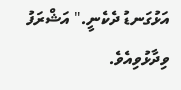އަޅުގަނޑު ދެކެނީ." އަޝްރަފު ވިދާޅުވިއެވެ.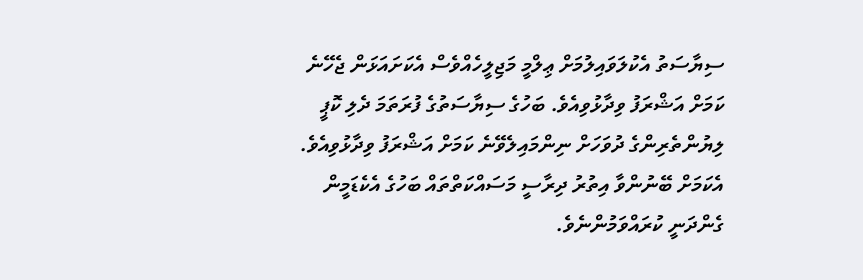ސިޔާސަތު އެކުލަވައިލުމަށް ޢިލްމީ މަޖިލީހެއްވެސް އެކަށައަޅަން ޖެހޭނެ ކަމަށް އަޝްރަފު ވިދާޅުވިއެވެ. ބަހުގެ ސިޔާސަތުގެ ފުރަތަމަ ދެލި ކޮޕީ ލިޔުންތެރިންގެ ދުވަހަށް ނިންމައިލެވޭނެ ކަމަށް އަޝްރަފު ވިދާޅުވިއެވެ. އެކަމަށް ބޭނުންވާ އިތުރު ދިރާސީ މަސައްކަތްތައް ބަހުގެ އެކެޑަމީން ގެންދަނީ ކުރައްވަމުންނެވެ.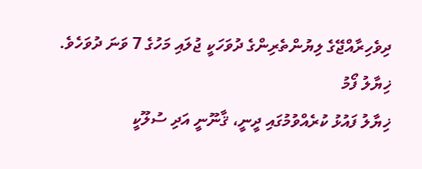ދިވެހިރާއްޖޭގެ ލިޔުންތެރިންގެ ދުވަހަކީ ޖުލައި މަހުގެ 7 ވަނަ ދުވަހެވެ.
ޚިޔާލު ފޯމު
ޚިޔާލު ފައުޅު ކުރެއްވުމުގައި ދީނީ، ޤާނޫނީ އަދި ސުލޫކީ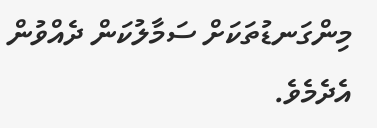މިންގަނޑުތަކަށް ސަމާލުކަން ދެއްވުން އެދެމެވެ.